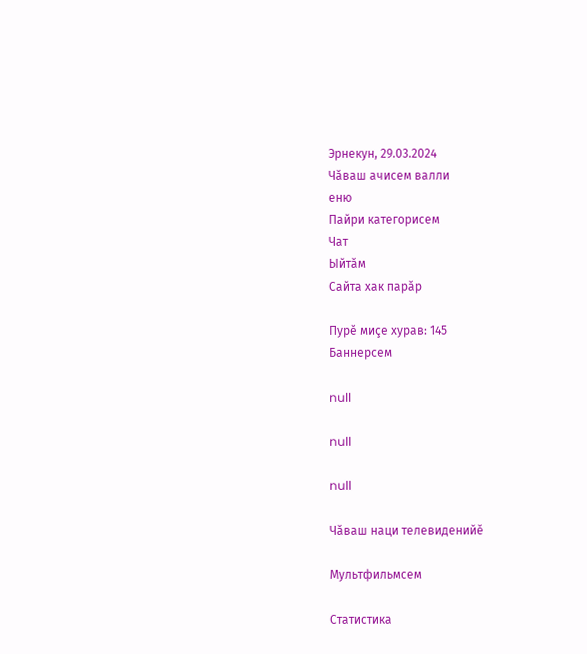Эрнекун, 29.03.2024
Чăваш ачисем валли
еню
Пайри категорисем
Чат
Ыйтăм
Сайта хак парăр

Пурĕ миçе хурав: 145
Баннерсем

null

null

null

Чăваш наци телевиденийĕ

Мультфильмсем

Статистика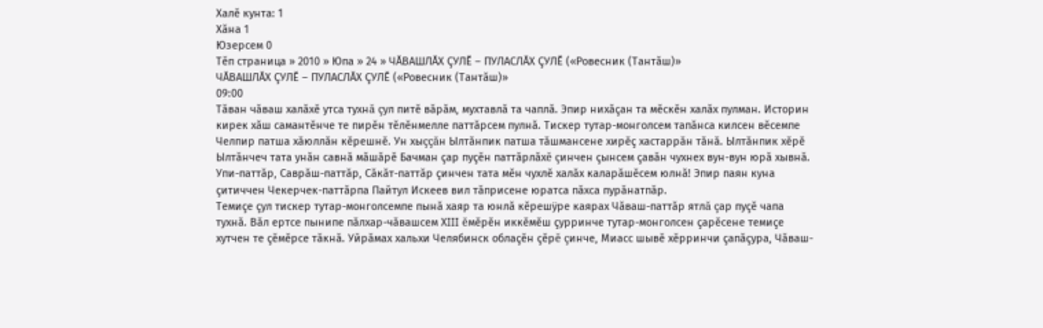Халĕ кунта: 1
Хăна 1
Юзерсем 0
Тĕп страница » 2010 » Юпа » 24 » ЧĂВАШЛĂХ ÇУЛĔ – ПУЛАСЛĂХ ÇУЛĔ («Ровесник (Тантăш)»
ЧĂВАШЛĂХ ÇУЛĔ – ПУЛАСЛĂХ ÇУЛĔ («Ровесник (Тантăш)»
09:00
Тăван чăваш халăхĕ утса тухнă çул питĕ вăрăм, мухтавлă та чаплă. Эпир нихăçан та мĕскĕн халăх пулман. Историн кирек хăш самантĕнче те пирĕн тĕлĕнмелле паттăрсем пулнă. Тискер тутар-монголсем тапăнса килсен вĕсемпе Челпир патша хăюллăн кĕрешнĕ. Ун хыççăн Ылтăнпик патша тăшмансене хирĕç хастаррăн тăнă. Ылтăнпик хĕрĕ Ылтăнчеч тата унăн савнă мăшăрĕ Бачман çар пуçĕн паттăрлăхĕ çинчен çынсем çавăн чухнех вун-вун юрă хывнă. Упи-паттăр, Саврăш-паттăр, Сăкăт-паттăр çинчен тата мĕн чухлĕ халăх каларăшĕсем юлнă! Эпир паян куна çитиччен Чекерчек-паттăрпа Пайтул Искеев вил тăприсене юратса пăхса пурăнатпăр.
Темиçе çул тискер тутар-монголсемпе пынă хаяр та юнлă кĕрешÿре каярах Чăваш-паттăр ятлă çар пуçĕ чапа тухнă. Вăл ертсе пынипе пăлхар-чăвашсем ХIII ĕмĕрĕн иккĕмĕш çурринче тутар-монголсен çарĕсене темиçе хутчен те çĕмĕрсе тăкнă. Уйрăмах хальхи Челябинск облаçĕн çĕрĕ çинче, Миасс шывĕ хĕрринчи çапăçура, Чăваш-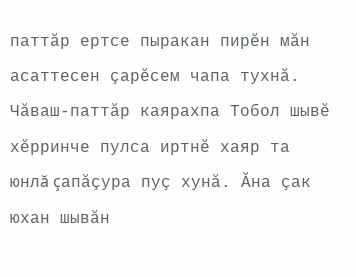паттăр ертсе пыракан пирĕн мăн асаттесен çарĕсем чапа тухнă.
Чăваш-паттăр каярахпа Тобол шывĕ хĕрринче пулса иртнĕ хаяр та юнлă çапăçура пуç хунă. Ăна çак юхан шывăн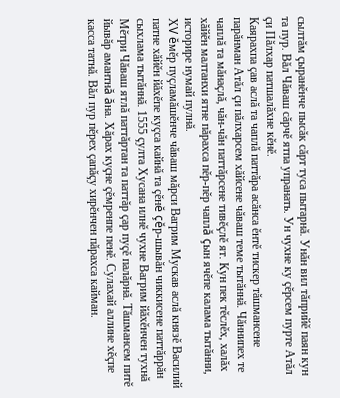сылтăм çыранĕнче пысăк сăрт туса пытарнă. Унăн вил тăприйĕ паян кун та пур. Вăл Чăваш сăрчĕ ятпа упранать. Ун чухне ку çĕрсем пурте Атăл çи Пăлхар патшалăхне кĕнĕ.
Каярахпа çав аслă та чаплă паттăра асăнса ĕнтĕ тискер тăшмансене парăнман Атăл çи пăлхарсем хăйсене чăваш теме тытăннă. Чăннипех те чаплă та мăнаçлă, чăн-чăн паттăрсене тивĕçлĕ ят. Кун пек тĕслĕх, халăх хăйĕн малтанхи ятне пăрахса пĕр-пĕр чаплă çын ячĕпе калама тытăнни, историре нумай пулнă.
ХV ĕмĕр пуçламăшĕнче чăваш мăрси Вагрим Мускав аслă князĕ Василий патне хăйĕн йăхĕпе куçса кайнă та çĕнĕ çĕр-шывăн чиккисене паттăррăн сыхлама тытăннă. 1555 çулта Хусана илнĕ чухне Вагрим йăхĕнчен тухнă Мĕтри Чăваш ятлă паттăртан та паттăр çар пуçĕ палăрнă. Тăшмансем питĕ йывăр амантнă ăна. Хăрах куçне çĕмренпе пенĕ. Сулахай аллине хĕçпе касса татнă. Вăл пур пĕрех çапăçу хирĕнчен пăрахса кайман.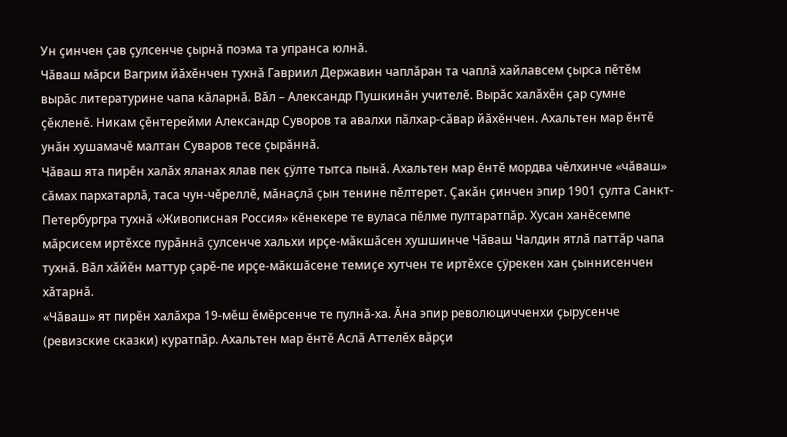Ун çинчен çав çулсенче çырнă поэма та упранса юлнă.
Чăваш мăрси Вагрим йăхĕнчен тухнă Гавриил Державин чаплăран та чаплă хайлавсем çырса пĕтĕм вырăс литературине чапа кăларнă. Вăл – Александр Пушкинăн учителĕ. Вырăс халăхĕн çар сумне çĕкленĕ. Никам çĕнтерейми Александр Суворов та авалхи пăлхар-сăвар йăхĕнчен. Ахальтен мар ĕнтĕ унăн хушамачĕ малтан Суваров тесе çырăннă.
Чăваш ята пирĕн халăх яланах ялав пек çÿлте тытса пынă. Ахальтен мар ĕнтĕ мордва чĕлхинче «чăваш» сăмах пархатарлă, таса чун-чĕреллĕ, мăнаçлă çын тенине пĕлтерет. Çакăн çинчен эпир 1901 çулта Санкт-Петербургра тухнă «Живописная Россия» кĕнекере те вуласа пĕлме пултаратпăр. Хусан ханĕсемпе мăрсисем иртĕхсе пурăннă çулсенче хальхи ирçе-мăкшăсен хушшинче Чăваш Чалдин ятлă паттăр чапа тухнă. Вăл хăйĕн маттур çарĕ-пе ирçе-мăкшăсене темиçе хутчен те иртĕхсе çÿрекен хан çыннисенчен хăтарнă.
«Чăваш» ят пирĕн халăхра 19-мĕш ĕмĕрсенче те пулнă-ха. Ăна эпир революцичченхи çырусенче (ревизские сказки) куратпăр. Ахальтен мар ĕнтĕ Аслă Аттелĕх вăрçи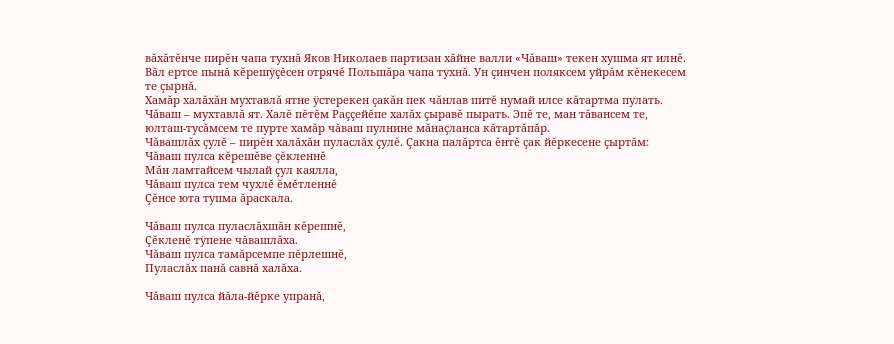вăхăтĕнче пирĕн чапа тухнă Яков Николаев партизан хăйне валли «Чăваш» текен хушма ят илнĕ. Вăл ертсе пынă кĕрешÿçĕсен отрячĕ Польшăра чапа тухнă. Ун çинчен поляксем уйрăм кĕнекесем те çырнă.
Хамăр халăхăн мухтавлă ятне ÿстерекен çакăн пек чăнлав питĕ нумай илсе кăтартма пулать. Чăваш – мухтавлă ят. Халĕ пĕтĕм Раççейĕпе халăх çыравĕ пырать. Эпĕ те, ман тăвансем те, юлташ-тусăмсем те пурте хамăр чăваш пулнине мăнаçланса кăтартăпăр.
Чăвашлăх çулĕ – пирĕн халăхăн пуласлăх çулĕ. Çакна палăртса ĕнтĕ çак йĕркесене çыртăм:
Чăваш пулса кĕрешĕве çĕкленнĕ
Мăн ламтайсем чылай çул каялла,
Чăваш пулса тем чухлĕ ĕмĕтленнĕ
Çĕнсе юта тупма ăраскала.

Чăваш пулса пуласлăхшăн кĕрешнĕ,
Çĕкленĕ тÿпене чăвашлăха.
Чăваш пулса тамăрсемпе пĕрлешнĕ,
Пуласлăх панă савнă халăха.

Чăваш пулса йăла-йĕрке упранă,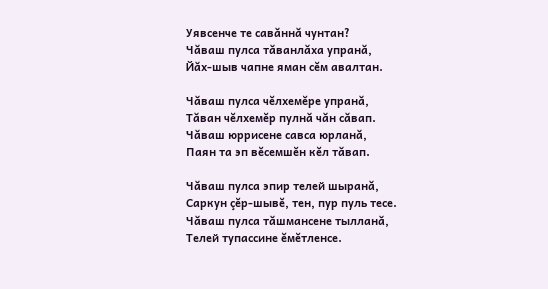Уявсенче те савăннă чунтан?
Чăваш пулса тăванлăха упранă,
Йăх-шыв чапне яман сĕм авалтан.

Чăваш пулса чĕлхемĕре упранă,
Тăван чĕлхемĕр пулнă чăн сăвап.
Чăваш юррисене савса юрланă,
Паян та эп вĕсемшĕн кĕл тăвап.

Чăваш пулса эпир телей шыранă,
Саркун çĕр-шывĕ, тен, пур пуль тесе.
Чăваш пулса тăшмансене тылланă,
Телей тупассине ĕмĕтленсе.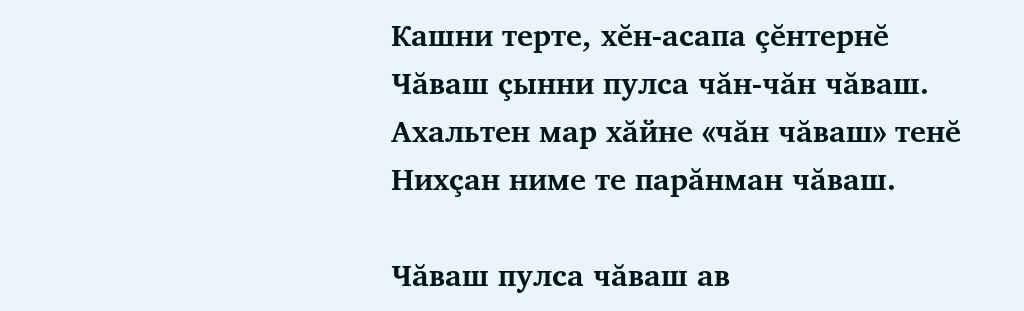Кашни терте, хĕн-асапа çĕнтернĕ
Чăваш çынни пулса чăн-чăн чăваш.
Ахальтен мар хăйне «чăн чăваш» тенĕ
Нихçан ниме те парăнман чăваш.

Чăваш пулса чăваш ав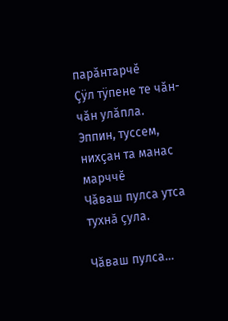парăнтарчĕ
Çÿл тÿпене те чăн-чăн улăпла.
Эппин, туссем, нихçан та манас марччĕ
Чăваш пулса утса тухнă çула.

Чăваш пулса...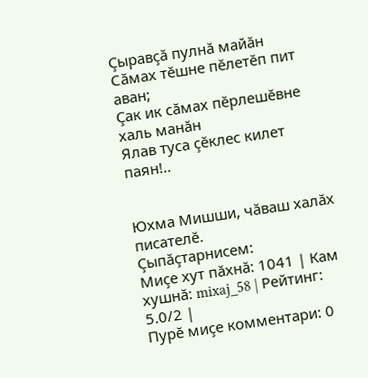Çыравçă пулнă майăн
Сăмах тĕшне пĕлетĕп пит аван;
Çак ик сăмах пĕрлешĕвне халь манăн
Ялав туса çĕклес килет паян!..


Юхма Мишши, чăваш халăх писателĕ.
Çыпăçтарнисем:
Миçе хут пăхнă: 1041 | Кам хушнă: mixaj_58 | Рейтинг: 5.0/2 |
Пурĕ миçе комментари: 0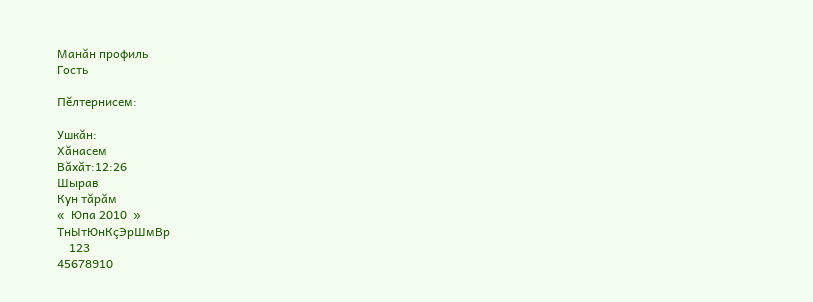Манăн профиль
Гость

Пĕлтернисем:

Ушкăн:
Хăнасем
Вăхăт:12:26
Шырав
Кун тăрăм
«  Юпа 2010  »
ТнЫтЮнКçЭрШмВр
    123
45678910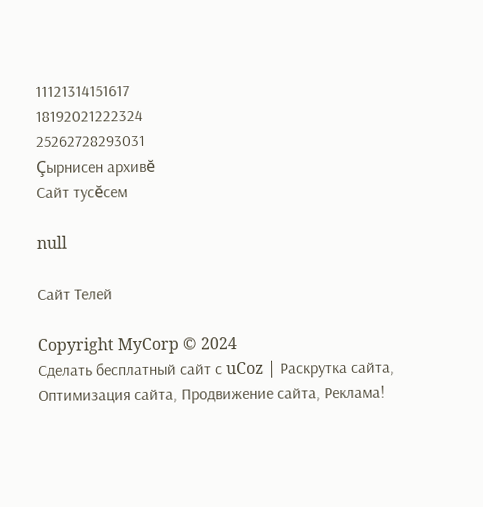11121314151617
18192021222324
25262728293031
Çырнисен архивĕ
Сайт тусĕсем

null

Сайт Телей

Copyright MyCorp © 2024
Сделать бесплатный сайт с uCoz | Раскрутка сайта, Оптимизация сайта, Продвижение сайта, Реклама!